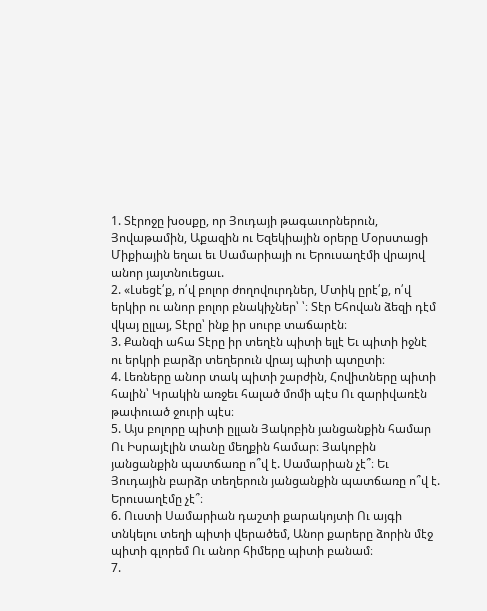1. Տէրոջը խօսքը, որ Յուդայի թագաւորներուն, Յովաթամին, Աքազին ու Եզեկիային օրերը Մօրստացի Միքիային եղաւ եւ Սամարիայի ու Երուսաղէմի վրայով անոր յայտնուեցաւ.
2. «Լսեցէ՛ք, ո՛վ բոլոր ժողովուրդներ, Մտիկ ըրէ՛ք, ո՛վ երկիր ու անոր բոլոր բնակիչներ՝ ՝։ Տէր Եհովան ձեզի դէմ վկայ ըլլայ, Տէրը՝ ինք իր սուրբ տաճարէն։
3. Քանզի ահա Տէրը իր տեղէն պիտի ելլէ Եւ պիտի իջնէ ու երկրի բարձր տեղերուն վրայ պիտի պտըտի։
4. Լեռները անոր տակ պիտի շարժին, Հովիտները պիտի հալին՝ Կրակին առջեւ հալած մոմի պէս Ու զարիվառէն թափուած ջուրի պէս։
5. Այս բոլորը պիտի ըլլան Յակոբին յանցանքին համար Ու Իսրայէլին տանը մեղքին համար։ Յակոբին յանցանքին պատճառը ո՞վ է. Սամարիան չէ՞։ Եւ Յուդային բարձր տեղերուն յանցանքին պատճառը ո՞վ է. Երուսաղէմը չէ՞։
6. Ուստի Սամարիան դաշտի քարակոյտի Ու այգի տնկելու տեղի պիտի վերածեմ, Անոր քարերը ձորին մէջ պիտի գլորեմ Ու անոր հիմերը պիտի բանամ։
7.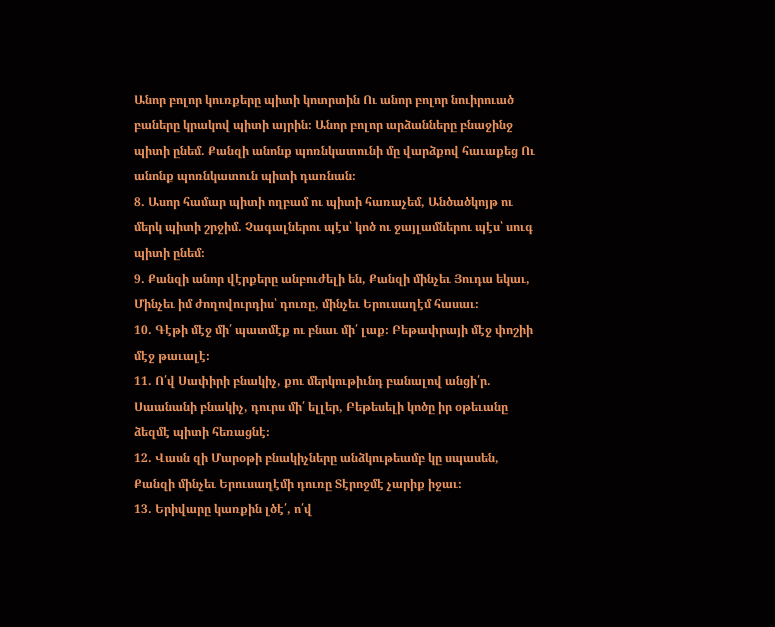Անոր բոլոր կուռքերը պիտի կոտրտին Ու անոր բոլոր նուիրուած բաները կրակով պիտի այրին։ Անոր բոլոր արձանները բնաջինջ պիտի ընեմ. Քանզի անոնք պոռնկատունի մը վարձքով հաւաքեց Ու անոնք պոռնկատուն պիտի դառնան։
8. Ասոր համար պիտի ողբամ ու պիտի հառաչեմ, Անծածկոյթ ու մերկ պիտի շրջիմ. Չագալներու պէս՝ կոծ ու ջայլամներու պէս՝ սուգ պիտի ընեմ։
9. Քանզի անոր վէրքերը անբուժելի են, Քանզի մինչեւ Յուդա եկաւ, Մինչեւ իմ ժողովուրդիս՝ դուռը, մինչեւ Երուսաղէմ հասաւ։
10. Գէթի մէջ մի՛ պատմէք ու բնաւ մի՛ լաք։ Բեթափրայի մէջ փոշիի մէջ թաւալէ։
11. Ո՛վ Սափիրի բնակիչ, քու մերկութիւնդ բանալով անցի՛ր. Սաանանի բնակիչ, դուրս մի՛ ելլեր, Բեթեսելի կոծը իր օթեւանը ձեզմէ պիտի հեռացնէ։
12. Վասն զի Մարօթի բնակիչները անձկութեամբ կը սպասեն, Քանզի մինչեւ Երուսաղէմի դուռը Տէրոջմէ չարիք իջաւ։
13. Երիվարը կառքին լծէ՛, ո՛վ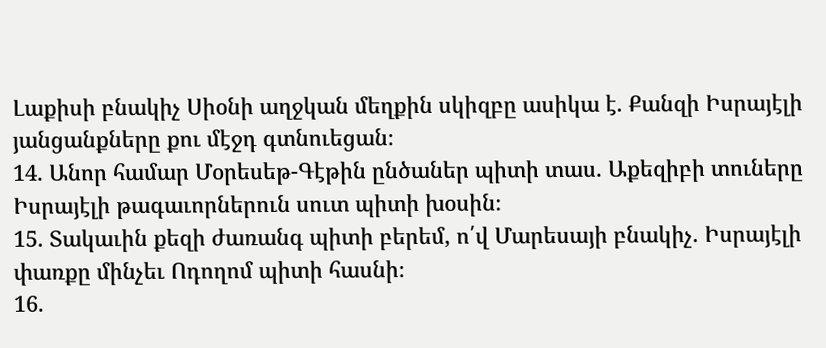Լաքիսի բնակիչ Սիօնի աղջկան մեղքին սկիզբը ասիկա է. Քանզի Իսրայէլի յանցանքները քու մէջդ գտնուեցան։
14. Անոր համար Մօրեսեթ-Գէթին ընծաներ պիտի տաս. Աքեզիբի տուները Իսրայէլի թագաւորներուն սուտ պիտի խօսին։
15. Տակաւին քեզի ժառանգ պիտի բերեմ, ո՛վ Մարեսայի բնակիչ. Իսրայէլի փառքը մինչեւ Ոդողոմ պիտի հասնի։
16.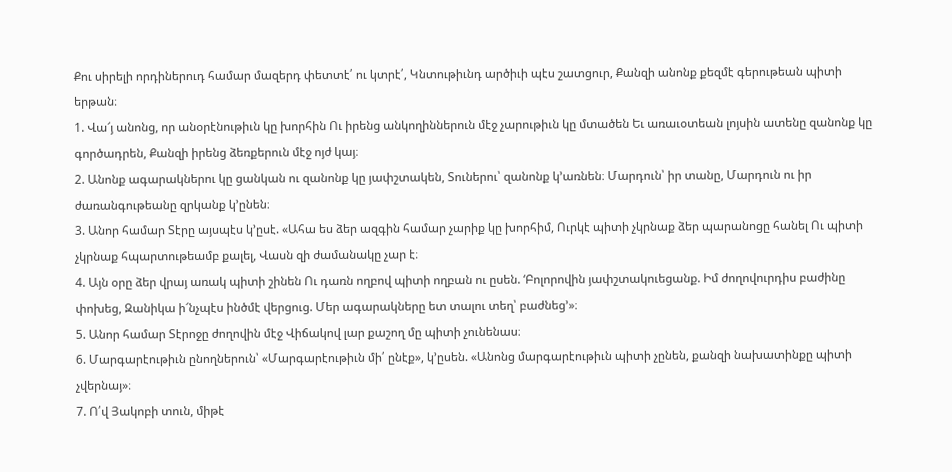Քու սիրելի որդիներուդ համար մազերդ փետտէ՛ ու կտրէ՛, Կնտութիւնդ արծիւի պէս շատցուր, Քանզի անոնք քեզմէ գերութեան պիտի երթան։
1. Վա՜յ անոնց, որ անօրէնութիւն կը խորհին Ու իրենց անկողիններուն մէջ չարութիւն կը մտածեն Եւ առաւօտեան լոյսին ատենը զանոնք կը գործադրեն, Քանզի իրենց ձեռքերուն մէջ ոյժ կայ։
2. Անոնք ագարակներու կը ցանկան ու զանոնք կը յափշտակեն, Տուներու՝ զանոնք կ’առնեն։ Մարդուն՝ իր տանը, Մարդուն ու իր ժառանգութեանը զրկանք կ’ընեն։
3. Անոր համար Տէրը այսպէս կ’ըսէ. «Ահա ես ձեր ազգին համար չարիք կը խորհիմ, Ուրկէ պիտի չկրնաք ձեր պարանոցը հանել Ու պիտի չկրնաք հպարտութեամբ քալել, Վասն զի ժամանակը չար է։
4. Այն օրը ձեր վրայ առակ պիտի շինեն Ու դառն ողբով պիտի ողբան ու ըսեն. ‘Բոլորովին յափշտակուեցանք. Իմ ժողովուրդիս բաժինը փոխեց, Զանիկա ի՜նչպէս ինծմէ վերցուց. Մեր ագարակները ետ տալու տեղ՝ բաժնեց’»։
5. Անոր համար Տէրոջը ժողովին մէջ Վիճակով լար քաշող մը պիտի չունենաս։
6. Մարգարէութիւն ընողներուն՝ «Մարգարէութիւն մի՛ ընէք», կ’ըսեն. «Անոնց մարգարէութիւն պիտի չընեն, քանզի նախատինքը պիտի չվերնայ»։
7. Ո՛վ Յակոբի տուն, միթէ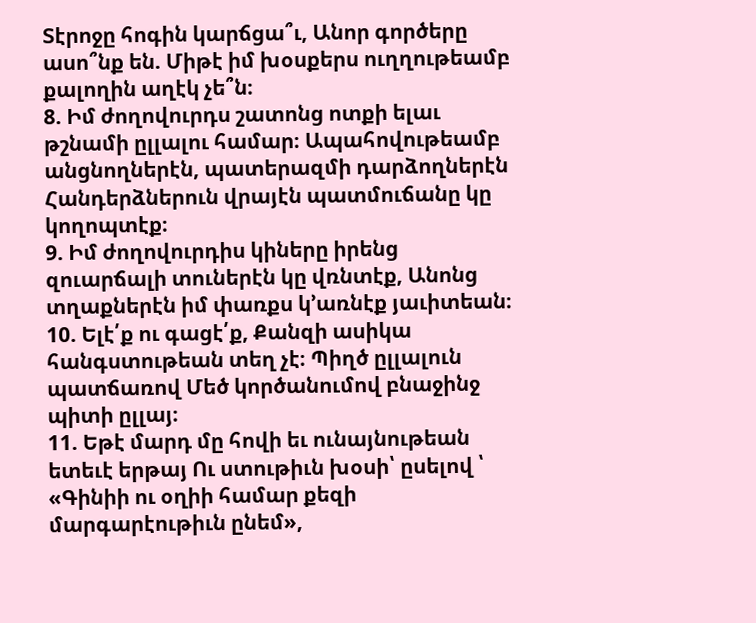Տէրոջը հոգին կարճցա՞ւ, Անոր գործերը ասո՞նք են. Միթէ իմ խօսքերս ուղղութեամբ քալողին աղէկ չե՞ն։
8. Իմ ժողովուրդս շատոնց ոտքի ելաւ թշնամի ըլլալու համար։ Ապահովութեամբ անցնողներէն, պատերազմի դարձողներէն Հանդերձներուն վրայէն պատմուճանը կը կողոպտէք։
9. Իմ ժողովուրդիս կիները իրենց զուարճալի տուներէն կը վռնտէք, Անոնց տղաքներէն իմ փառքս կ’առնէք յաւիտեան։
10. Ելէ՛ք ու գացէ՛ք, Քանզի ասիկա հանգստութեան տեղ չէ։ Պիղծ ըլլալուն պատճառով Մեծ կործանումով բնաջինջ պիտի ըլլայ։
11. Եթէ մարդ մը հովի եւ ունայնութեան ետեւէ երթայ Ու ստութիւն խօսի՝ ըսելով ՝ «Գինիի ու օղիի համար քեզի մարգարէութիւն ընեմ»,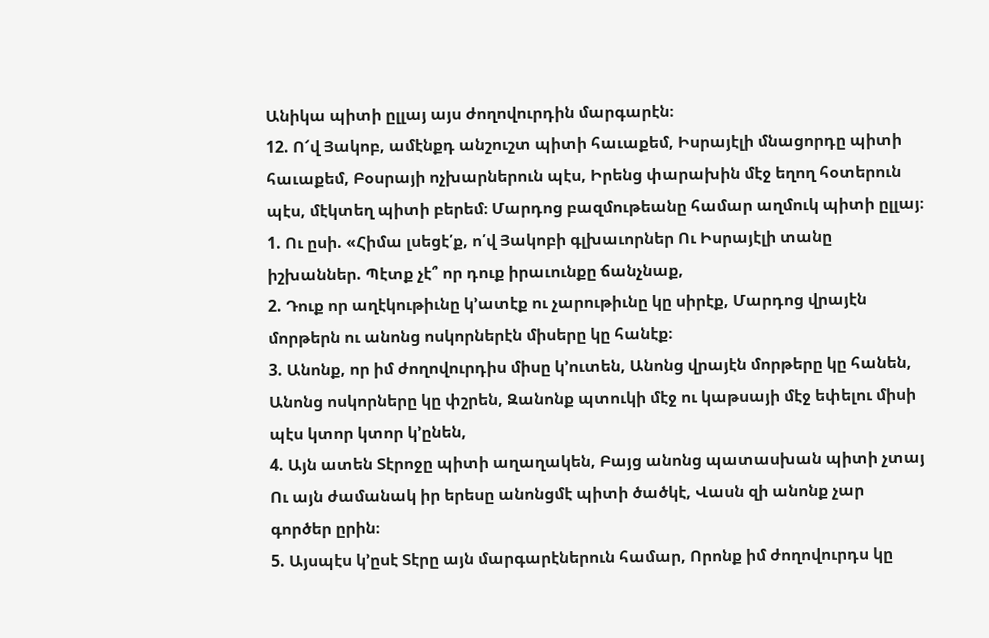Անիկա պիտի ըլլայ այս ժողովուրդին մարգարէն։
12. Ո՜վ Յակոբ, ամէնքդ անշուշտ պիտի հաւաքեմ, Իսրայէլի մնացորդը պիտի հաւաքեմ, Բօսրայի ոչխարներուն պէս, Իրենց փարախին մէջ եղող հօտերուն պէս, մէկտեղ պիտի բերեմ։ Մարդոց բազմութեանը համար աղմուկ պիտի ըլլայ։
1. Ու ըսի. «Հիմա լսեցէ՛ք, ո՛վ Յակոբի գլխաւորներ Ու Իսրայէլի տանը իշխաններ. Պէտք չէ՞ որ դուք իրաւունքը ճանչնաք,
2. Դուք որ աղէկութիւնը կ’ատէք ու չարութիւնը կը սիրէք, Մարդոց վրայէն մորթերն ու անոնց ոսկորներէն միսերը կը հանէք։
3. Անոնք, որ իմ ժողովուրդիս միսը կ’ուտեն, Անոնց վրայէն մորթերը կը հանեն, Անոնց ոսկորները կը փշրեն, Զանոնք պտուկի մէջ ու կաթսայի մէջ եփելու միսի պէս կտոր կտոր կ’ընեն,
4. Այն ատեն Տէրոջը պիտի աղաղակեն, Բայց անոնց պատասխան պիտի չտայ Ու այն ժամանակ իր երեսը անոնցմէ պիտի ծածկէ, Վասն զի անոնք չար գործեր ըրին։
5. Այսպէս կ’ըսէ Տէրը այն մարգարէներուն համար, Որոնք իմ ժողովուրդս կը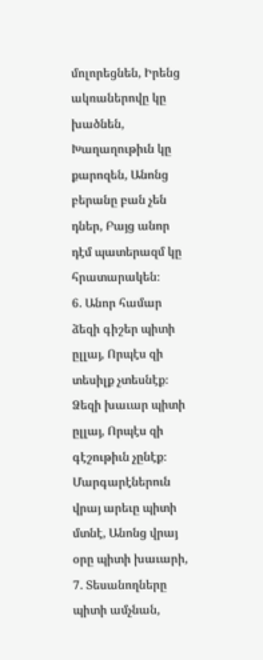մոլորեցնեն, Իրենց ակռաներովը կը խածնեն, Խաղաղութիւն կը քարոզեն, Անոնց բերանը բան չեն դներ, Բայց անոր դէմ պատերազմ կը հրատարակեն։
6. Անոր համար ձեզի գիշեր պիտի ըլլայ, Որպէս զի տեսիլք չտեսնէք։ Ձեզի խաւար պիտի ըլլայ, Որպէս զի գէշութիւն չընէք։ Մարգարէներուն վրայ արեւը պիտի մտնէ, Անոնց վրայ օրը պիտի խաւարի,
7. Տեսանողները պիտի ամչնան,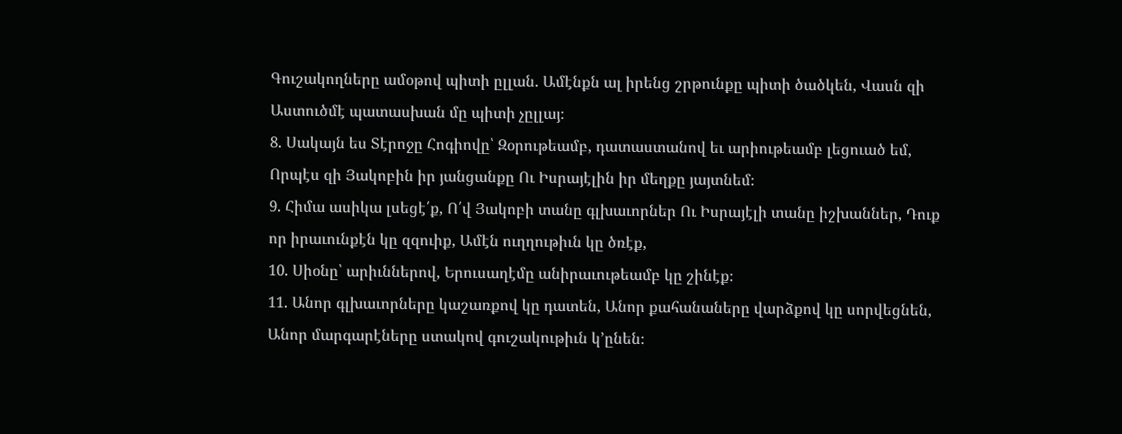Գուշակողները ամօթով պիտի ըլլան. Ամէնքն ալ իրենց շրթունքը պիտի ծածկեն, Վասն զի Աստուծմէ պատասխան մը պիտի չըլլայ։
8. Սակայն ես Տէրոջը Հոգիովը՝ Զօրութեամբ, դատաստանով եւ արիութեամբ լեցուած եմ, Որպէս զի Յակոբին իր յանցանքը Ու Իսրայէլին իր մեղքը յայտնեմ։
9. Հիմա ասիկա լսեցէ՛ք, Ո՛վ Յակոբի տանը գլխաւորներ Ու Իսրայէլի տանը իշխաններ, Դուք որ իրաւունքէն կը զզուիք, Ամէն ուղղութիւն կը ծռէք,
10. Սիօնը՝ արիւններով, Երուսաղէմը անիրաւութեամբ կը շինէք։
11. Անոր գլխաւորները կաշառքով կը դատեն, Անոր քահանաները վարձքով կը սորվեցնեն, Անոր մարգարէները ստակով գուշակութիւն կ’ընեն։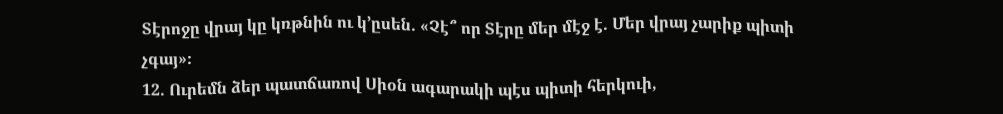Տէրոջը վրայ կը կռթնին ու կ’ըսեն. «Չէ՞ որ Տէրը մեր մէջ է. Մեր վրայ չարիք պիտի չգայ»։
12. Ուրեմն ձեր պատճառով Սիօն ագարակի պէս պիտի հերկուի,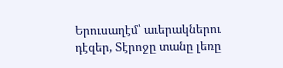Երուսաղէմ՝ աւերակներու դէզեր, Տէրոջը տանը լեռը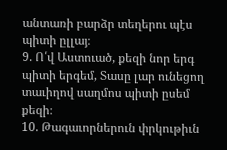անտառի բարձր տեղերու պէս պիտի ըլլայ։
9. Ո՛վ Աստուած, քեզի նոր երգ պիտի երգեմ, Տասը լար ունեցող տաւիղով սաղմոս պիտի ըսեմ քեզի։
10. Թագաւորներուն փրկութիւն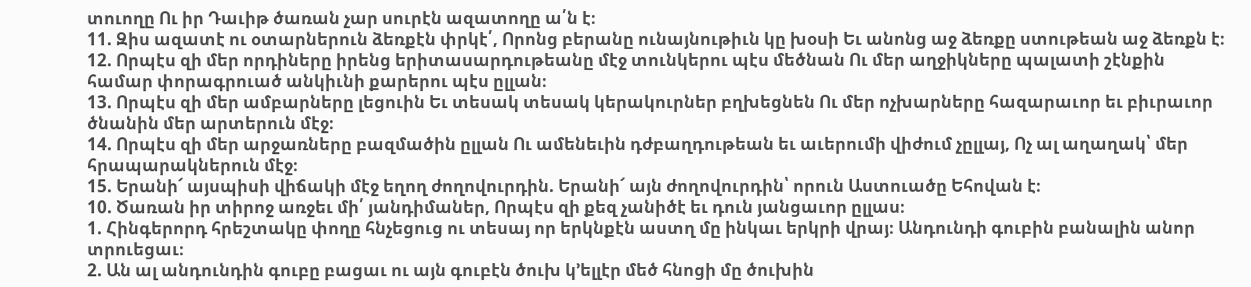տուողը Ու իր Դաւիթ ծառան չար սուրէն ազատողը ա՛ն է։
11. Զիս ազատէ ու օտարներուն ձեռքէն փրկէ՛, Որոնց բերանը ունայնութիւն կը խօսի Եւ անոնց աջ ձեռքը ստութեան աջ ձեռքն է։
12. Որպէս զի մեր որդիները իրենց երիտասարդութեանը մէջ տունկերու պէս մեծնան Ու մեր աղջիկները պալատի շէնքին համար փորագրուած անկիւնի քարերու պէս ըլլան։
13. Որպէս զի մեր ամբարները լեցուին Եւ տեսակ տեսակ կերակուրներ բղխեցնեն Ու մեր ոչխարները հազարաւոր եւ բիւրաւոր ծնանին մեր արտերուն մէջ։
14. Որպէս զի մեր արջառները բազմածին ըլլան Ու ամենեւին դժբաղդութեան եւ աւերումի վիժում չըլլայ, Ոչ ալ աղաղակ՝ մեր հրապարակներուն մէջ։
15. Երանի՜ այսպիսի վիճակի մէջ եղող ժողովուրդին. Երանի՜ այն ժողովուրդին՝ որուն Աստուածը Եհովան է։
10. Ծառան իր տիրոջ առջեւ մի՛ յանդիմաներ, Որպէս զի քեզ չանիծէ եւ դուն յանցաւոր ըլլաս։
1. Հինգերորդ հրեշտակը փողը հնչեցուց ու տեսայ որ երկնքէն աստղ մը ինկաւ երկրի վրայ։ Անդունդի գուբին բանալին անոր տրուեցաւ։
2. Ան ալ անդունդին գուբը բացաւ ու այն գուբէն ծուխ կ’ելլէր մեծ հնոցի մը ծուխին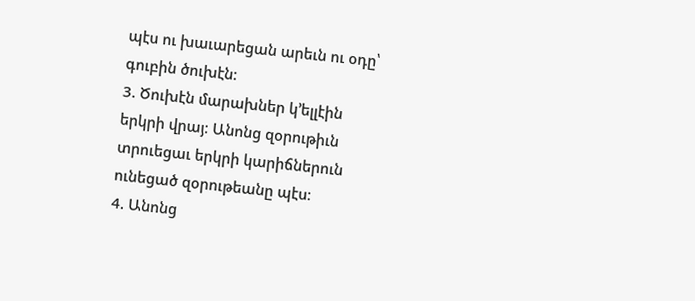պէս ու խաւարեցան արեւն ու օդը՝ գուբին ծուխէն։
3. Ծուխէն մարախներ կ’ելլէին երկրի վրայ։ Անոնց զօրութիւն տրուեցաւ երկրի կարիճներուն ունեցած զօրութեանը պէս։
4. Անոնց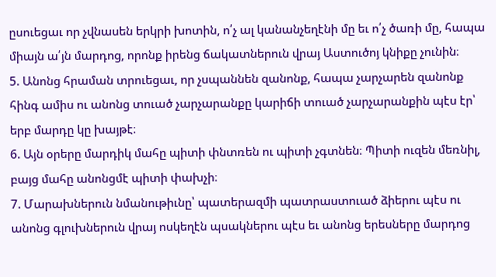ըսուեցաւ որ չվնասեն երկրի խոտին, ո՛չ ալ կանանչեղէնի մը եւ ո՛չ ծառի մը, հապա միայն ա՛յն մարդոց, որոնք իրենց ճակատներուն վրայ Աստուծոյ կնիքը չունին։
5. Անոնց հրաման տրուեցաւ, որ չսպաննեն զանոնք, հապա չարչարեն զանոնք հինգ ամիս ու անոնց տուած չարչարանքը կարիճի տուած չարչարանքին պէս էր՝ երբ մարդը կը խայթէ։
6. Այն օրերը մարդիկ մահը պիտի փնտռեն ու պիտի չգտնեն։ Պիտի ուզեն մեռնիլ, բայց մահը անոնցմէ պիտի փախչի։
7. Մարախներուն նմանութիւնը՝ պատերազմի պատրաստուած ձիերու պէս ու անոնց գլուխներուն վրայ ոսկեղէն պսակներու պէս եւ անոնց երեսները մարդոց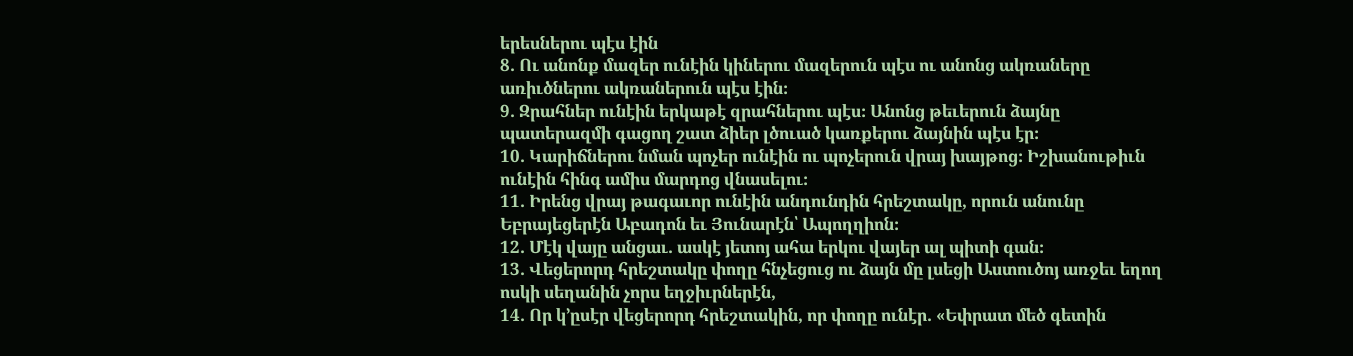երեսներու պէս էին
8. Ու անոնք մազեր ունէին կիներու մազերուն պէս ու անոնց ակռաները առիւծներու ակռաներուն պէս էին։
9. Զրահներ ունէին երկաթէ զրահներու պէս։ Անոնց թեւերուն ձայնը պատերազմի գացող շատ ձիեր լծուած կառքերու ձայնին պէս էր։
10. Կարիճներու նման պոչեր ունէին ու պոչերուն վրայ խայթոց։ Իշխանութիւն ունէին հինգ ամիս մարդոց վնասելու։
11. Իրենց վրայ թագաւոր ունէին անդունդին հրեշտակը, որուն անունը Եբրայեցերէն Աբադոն եւ Յունարէն՝ Ապողղիոն։
12. Մէկ վայը անցաւ. ասկէ յետոյ ահա երկու վայեր ալ պիտի գան։
13. Վեցերորդ հրեշտակը փողը հնչեցուց ու ձայն մը լսեցի Աստուծոյ առջեւ եղող ոսկի սեղանին չորս եղջիւրներէն,
14. Որ կ’ըսէր վեցերորդ հրեշտակին, որ փողը ունէր. «Եփրատ մեծ գետին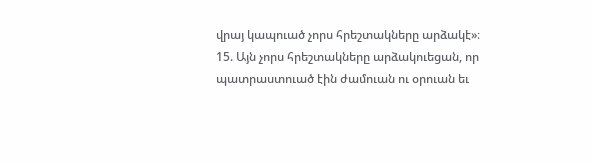վրայ կապուած չորս հրեշտակները արձակէ»։
15. Այն չորս հրեշտակները արձակուեցան, որ պատրաստուած էին ժամուան ու օրուան եւ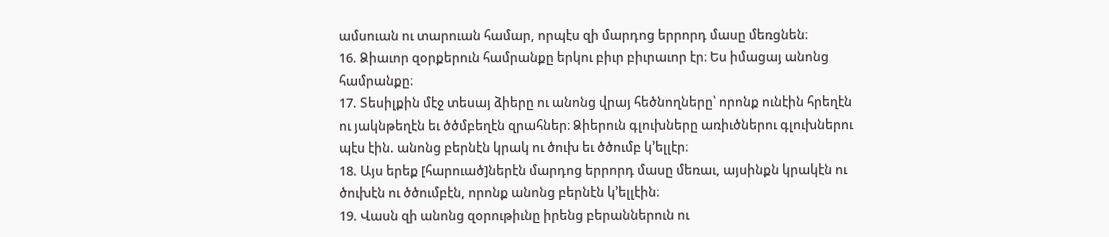ամսուան ու տարուան համար, որպէս զի մարդոց երրորդ մասը մեռցնեն։
16. Ձիաւոր զօրքերուն համրանքը երկու բիւր բիւրաւոր էր։ Ես իմացայ անոնց համրանքը։
17. Տեսիլքին մէջ տեսայ ձիերը ու անոնց վրայ հեծնողները՝ որոնք ունէին հրեղէն ու յակնթեղէն եւ ծծմբեղէն զրահներ։ Ձիերուն գլուխները առիւծներու գլուխներու պէս էին. անոնց բերնէն կրակ ու ծուխ եւ ծծումբ կ’ելլէր։
18. Այս երեք [հարուած]ներէն մարդոց երրորդ մասը մեռաւ, այսինքն կրակէն ու ծուխէն ու ծծումբէն, որոնք անոնց բերնէն կ’ելլէին։
19. Վասն զի անոնց զօրութիւնը իրենց բերաններուն ու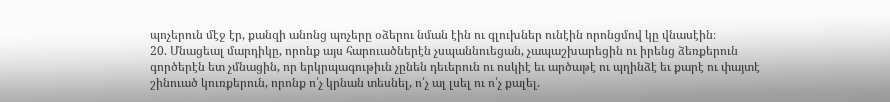պոչերուն մէջ էր, քանզի անոնց պոչերը օձերու նման էին ու գլուխներ ունէին որոնցմով կը վնասէին։
20. Մնացեալ մարդիկը, որոնք այս հարուածներէն չսպաննուեցան, չապաշխարեցին ու իրենց ձեռքերուն գործերէն ետ չմնացին, որ երկրպագութիւն չընեն դեւերուն ու ոսկիէ եւ արծաթէ ու պղինձէ եւ քարէ ու փայտէ շինուած կուռքերուն, որոնք ո՛չ կրնան տեսնել, ո՛չ ալ լսել ու ո՛չ քալել.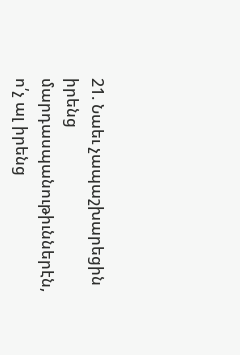21. Նաեւ չապաշխարեցին իրենց մարդասպանութիւններէն, ո՛չ ալ իրենց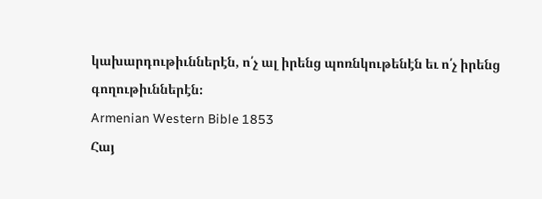կախարդութիւններէն, ո՛չ ալ իրենց պոռնկութենէն եւ ո՛չ իրենց գողութիւններէն։
Armenian Western Bible 1853
Հայ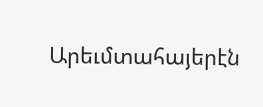Արեւմտահայերէն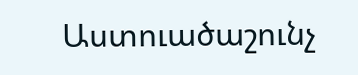Աստուածաշունչ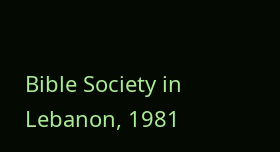Bible Society in Lebanon, 1981